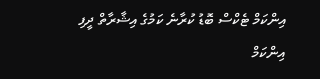އިންކަމް ޓެކްސް ބޮޑު ކުރާނެ ކަމުގެ އިޝާރާތް ދީފި
އިންކަމް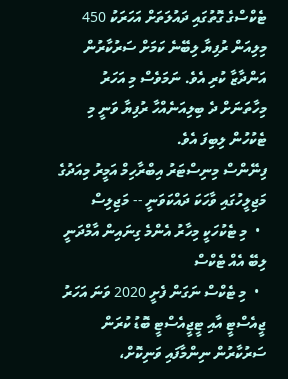ޓެކްސްގެ ގޮތުގައި ދައުލަތަށް އަހަރަކު 450 މިލިއަން ރުފިޔާ ލިބޭނެ ކަމަށް ސަރުކާރުން އަންދާޒާ ކުރި އެވެ. ނަމަވެސް މި އަހަރު މިހާތަނަށް ދެ ބިލިއަނެއްހާ ރުފިޔާ ވަނީ މި ޓެކުހުން ލިބިފަ އެވެ.
ފިނޭންސް މިނިސްޓަރު އިބްރާހިމް އަމީރު މިއަދުގެ މަޖިލީހުގައި ވާހަކަ ދައްކަވަނީ -- މަޖިލިސް
  •  މި ޓެކުހަކީ މިހާރު އެންމެ ގިނައިން އާމްދަނީ ލިބޭ އެއް ޓެކްސް
  •  މި ޓެކްސް ނަގަން ފެށީ 2020 ވަނަ އަހަރު
ޖީއެސްޓީ އާއި ޓީޖީއެސްޓީ ބޮޑު ކުރަން ސަރުކާރުން ނިންމާފައި ވަނިކޮށް،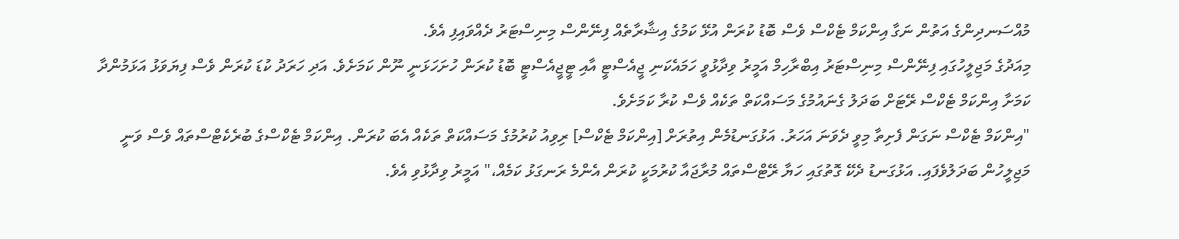މުއްސަނދިންގެ އަތުން ނަގާ އިންކަމް ޓެކްސް ވެސް ބޮޑު ކުރަން އުޅޭ ކަމުގެ އިޝާރާތެއް ފިނޭންސް މިނިސްޓަރު ދެއްވައިފި އެވެ.
މިއަދުގެ މަޖިލީހުގައި ފިނޭންސް މިނިސްޓަރު އިބްރާހިމް އަމީރު ވިދާޅުވީ ހަމައެކަނި ޖީއެސްޓީ އާއި ޓީޖީއެސްޓީ ބޮޑު ކުރަން ހުށަހަޅަނީ ނޫން ކަމަށެވެ. އަދި ހަރަދު ކުޑަ ކުރަން ވެސް ފިޔަވަޅު އަޅަމުންދާ ކަމަށާ އިންކަމް ޓެކްސް ރޭޓަށް ބަދަލު ގެނައުމުގެ މަސައްކަތް ތަކެއް ވެސް ކުރާ ކަމަށެވެ.
"އިންކަމް ޓެކްސް ނަގަން ފެށިތާ މިވީ ދެވަނަ އަހަރު. އަޅުގަނޑުމެން އިތުރަށް [އިންކަމް ޓެކްސް] ރިވިއު ކުރުމުގެ މަސައްކަތް ތަކެއް އެބަ ކުރަން. އިންކަމް ޓެކްސްގެ ބުރެކެޓްސްތައް ވެސް ވަނީ މަޖިލީހުން ބަދަލުވެފައި. އަޅުގަނޑު ދެކޭ ގޮތުގައި ހަޔާ ރޭޓްސްތައް މުރާޖައާ ކުރުމަކީ ކުރަން އެންމެ ރަނގަޅު ކަމެއް،" އަމީރު ވިދާޅުވި އެވެ.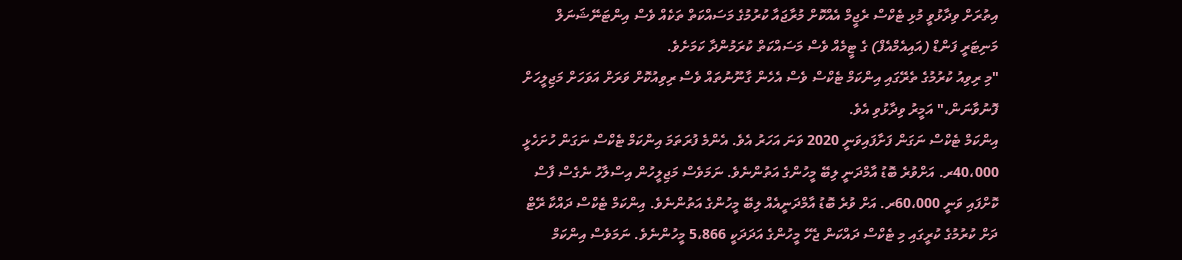އިތުރަށް ވިދާޅުވީ މުޅި ޓެކްސް ރެޖީމް އެއްކޮށް މުރާޖައާ ކުރުމުގެ މަސައްކަތް ތަކެއް ވެސް އިންޓަނޭޝަނަލް މަނިޓަރީ ފަންޑް (އައިއެމްއެފް) ގެ ޓީމެއް ވެސް މަސައްކަތް ކުރަމުންދާ ކަމަށެވެ.
"މި ރިވިއު ކުރުމުގެ ތެރޭގައި އިންކަމް ޓެކްސް ވެސް އެހެން ގާނޫނުތައް ވެސް ރިވިއުކޮށް ވަރަށް އަވަހަށް މަޖިލީހަށް ފޮނުވާނަން،" އަމީރު ވިދާޅުވި އެވެ.
އިންކަމް ޓެކްސް ނަގަން ފަށާފައިވަނީ 2020 ވަނަ އަހަރު އެވެ. އެންމެ ފުރަތަމަ އިންކަމް ޓެކްސް ނަގަން ހުށަހެޅީ 40،000ރ. އަށްވުރެ ބޮޑު އާމްދަނީ ލިބޭ މީހުންގެ އަތުންނެވެ. ނަމަވެސް މަޖިލީހުން އިސްލާހު ނެގެސް ފާސް ކޮށްފައި ވަނީ 60،000ރ. އަށް ވުރެ ބޮޑު އާމްދަނީއެއް ލިބޭ މީހުންގެ އަތުންނެވެ. އިންކަމް ޓެކްސް ދައްކާ ރޭޓް ދަށް ކުރުމުގެ ކުރީގައި މި ޓެކްސް ދައްކަން ޖެހޭ މީހުންގެ އަދަދަކީ 5،866 މީހުންނެވެ. ނަމަވެސް އިންކަމް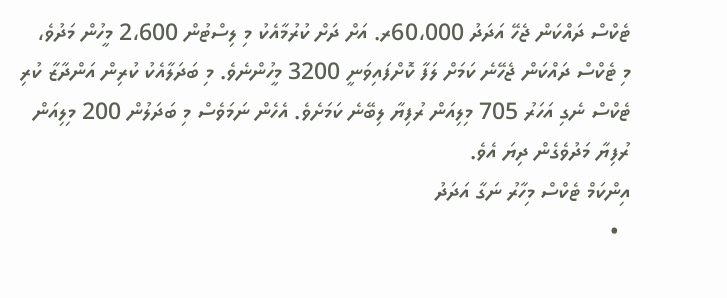ޓެކްސް ދައްކަން ޖެހޭ އަދަދު 60،000ރ. އަށް ދަށް ކުރުމާއެކު މި ލިސްޓުން 2،600 މީހުން މަދުވެ، މި ޓެކްސް ދައްކަން ޖެހޭނެ ކަމަށް ލަފާ ކޮށްފައިވަނީ 3200 މީހުންނެވެ. މި ބަދަލާއެކު ކުރިން އަންދާޒާ ކުރި ޓެކްސް ނެގި އަހަރު 705 މިލިއަން ރުފިޔާ ލިބޭނެ ކަމަށެވެ. އެހެން ނަމަވެސް މި ބަދަލުން 200 މިލިއަން ރުފިޔާ މަދުވެގެން ދިޔަ އެވެ.
އިންކަމް ޓެކްސް މިހާރު ނަގާ އަދަދު
  •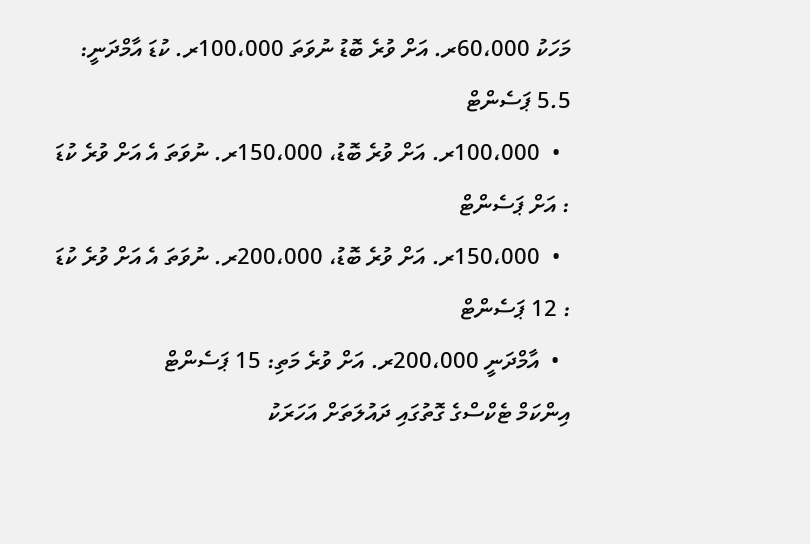މަހަކު 60،000ރ. އަށް ވުރެ ބޮޑު ނުވަތަ 100،000ރ. ކުޑަ އާމްދަނީ: 5.5 ޕަސެންޓް
  •  100،000ރ. އަށް ވުރެ ބޮޑު، 150،000ރ. ނުވަތަ އެ އަށް ވުރެ ކުޑަ : އަށް ޕަސެންޓް
  •  150،000ރ. އަށް ވުރެ ބޮޑު، 200،000ރ. ނުވަތަ އެ އަށް ވުރެ ކުޑަ : 12 ޕަސެންޓް
  •  އާމްދަނީ 200،000ރ. އަށް ވުރެ މަތި: 15 ޕަސެންޓް
އިންކަމް ޓެކްސްގެ ގޮތުގައި ދައުލަތަށް އަހަރަކު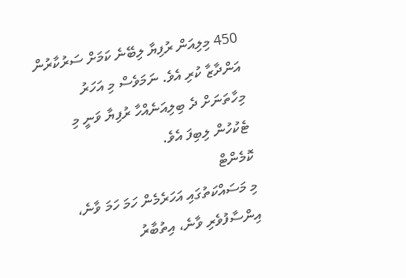450 މިލިއަން ރުފިޔާ ލިބޭނެ ކަމަށް ސަރުކާރުން އަންދާޒާ ކުރި އެވެ. ނަމަވެސް މި އަހަރު މިހާތަނަށް ދެ ބިލިއަނެއްހާ ރުފިޔާ ވަނީ މި ޓެކުހުން ލިބިފަ އެވެ.
ކޮމެންޓް
މި މަސައްކަތުގައި އަހަރެމެން ހަމަ ހަމަ ވާނެ، އިންސާފުވެރި ވާނެ، އިތުބާރު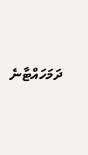ދަމަހައްޓާނެ